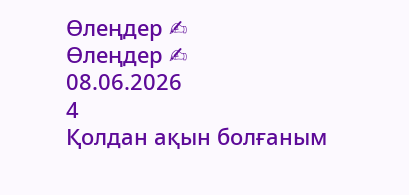Өлеңдер ✍
Өлеңдер ✍
08.06.2026
4
Қолдан ақын болғаным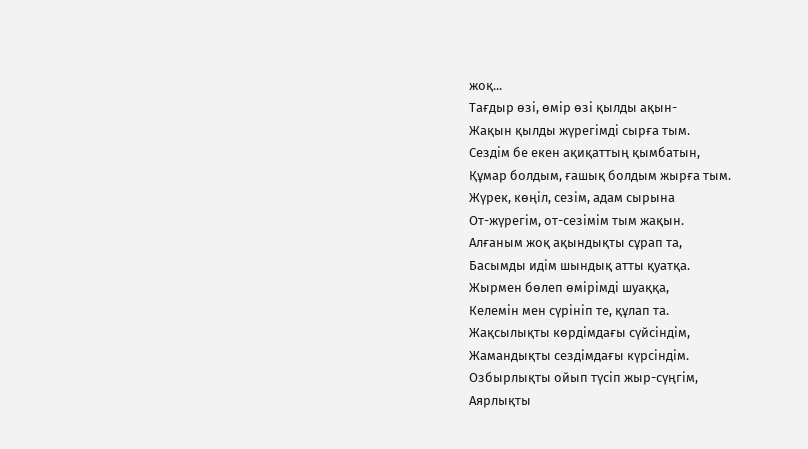жоқ...
Тағдыр өзі, өмір өзі қылды ақын-
Жақын қылды жүрегімді сырға тым.
Сездім бе екен ақиқаттың қымбатын,
Құмар болдым, ғашық болдым жырға тым.
Жүрек, көңіл, сезім, адам сырына
От-жүрегім, от-сезімім тым жақын.
Алғаным жоқ ақындықты сұрап та,
Басымды идім шындық атты қуатқа.
Жырмен бөлеп өмірімді шуаққа,
Келемін мен сүрініп те, құлап та.
Жақсылықты көрдімдағы сүйсіндім,
Жамандықты сездімдағы күрсіндім.
Озбырлықты ойып түсіп жыр-сүңгім,
Аярлықты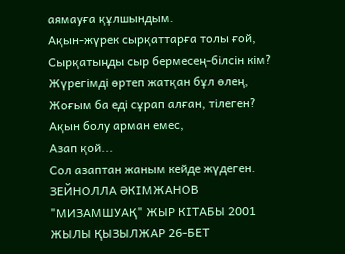аямауға құлшындым.
Ақын-жүрек сырқаттарға толы ғой,
Сырқатыңды сыр бермесең-білсін кім?
Жүрегімді өртеп жатқан бұл өлең,
Жоғым ба еді сұрап алған, тілеген?
Ақын болу арман емес,
Азап қой...
Сол азаптан жаным кейде жүдеген.
ЗЕЙНОЛЛА ӘКІМЖАНОВ
"МИЗАМШУАҚ" ЖЫР КІТАБЫ 2001 ЖЫЛЫ ҚЫЗЫЛЖАР 26-БЕТ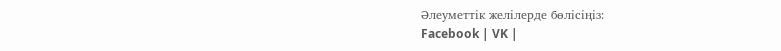Әлеуметтік желілерде бөлісіңіз:
Facebook | VK |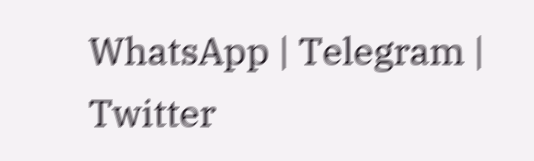WhatsApp | Telegram | Twitter